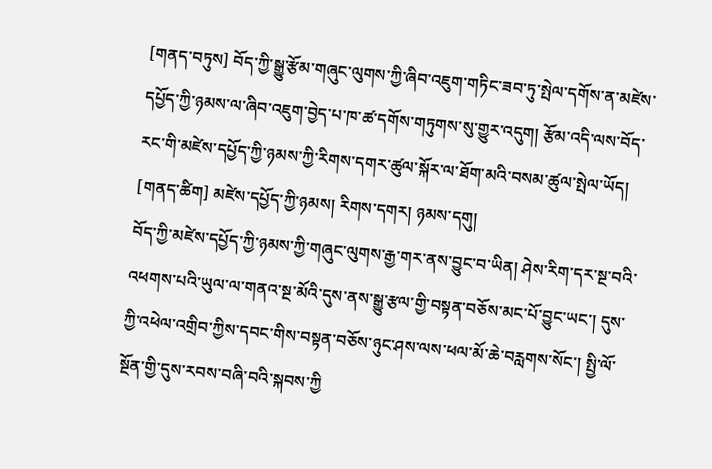[གནད་བཏུས] བོད་ཀྱི་སྒྱུ་རྩོམ་གཞུང་ལུགས་ཀྱི་ཞིབ་འཇུག་གཏིང་ཟབ་ཏུ་སྤེལ་དགོས་ན་མཛེས་དཔྱོད་ཀྱི་ཉམས་ལ་ཞིབ་འཇུག་བྱེད་པ་ཁ་ཚ་དགོས་གཏུགས་སུ་གྱུར་འདུག། རྩོམ་འདི་ལས་བོད་རང་གི་མཛེས་དཔྱོད་ཀྱི་ཉམས་ཀྱི་རིགས་དགར་ཚུལ་སྐོར་ལ་ཐོག་མའི་བསམ་ཚུལ་སྤེལ་ཡོད།
[གནད་ཚིག] མཛེས་དཔྱོད་ཀྱི་ཉམས། རིགས་དགར། ཉམས་དགུ།
བོད་ཀྱི་མཛེས་དཔྱོད་ཀྱི་ཉམས་ཀྱི་གཞུང་ལུགས་རྒྱ་གར་ནས་བྱུང་བ་ཡིན། ཤེས་རིག་དར་སྔ་བའི་འཕགས་པའི་ཡུལ་ལ་གནའ་སྔ་མོའི་དུས་ནས་སྒྱུ་རྩལ་གྱི་བསྟན་བཅོས་མང་པོ་བྱུང་ཡང་། དུས་ཀྱི་འཕེལ་འགྲིབ་ཀྱིས་དབང་གིས་བསྟན་བཅོས་ཉུང་ཤས་ལས་ཕལ་མོ་ཆེ་བརླགས་སོང་། སྤྱི་ལོ་སྔོན་གྱི་དུས་རབས་བཞི་བའི་སྐབས་ཀྱི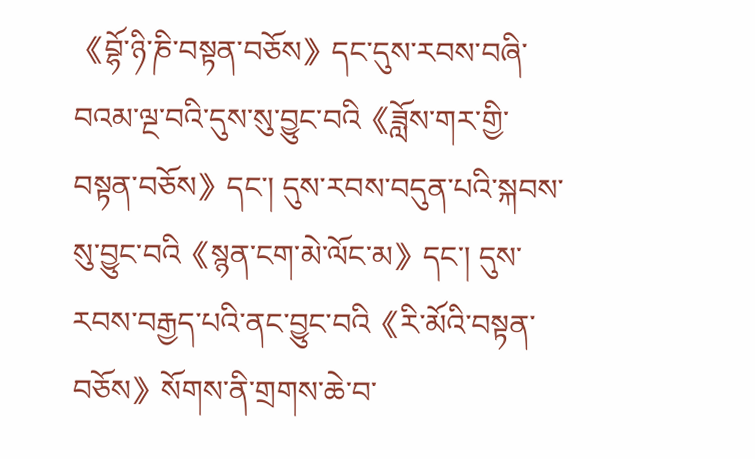《བྷོ་ཉི་ཎི་བསྟན་བཅོས》དང་དུས་རབས་བཞི་བའམ་ལྔ་བའི་དུས་སུ་བྱུང་བའི《ཟློས་གར་གྱི་བསྟན་བཅོས》དང་། དུས་རབས་བདུན་པའི་སྐབས་སུ་བྱུང་བའི《སྙན་ངག་མེ་ལོང་མ》དང་། དུས་རབས་བརྒྱད་པའི་ནང་བྱུང་བའི《རི་མོའི་བསྟན་བཅོས》སོགས་ནི་གྲགས་ཆེ་བ་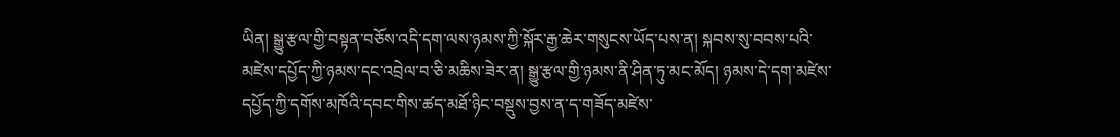ཡིན། སྒྱུ་རྩལ་གྱི་བསྟན་བཅོས་འདི་དག་ལས་ཉམས་ཀྱི་སྐོར་རྒྱ་ཆེར་གསུངས་ཡོད་པས་ན། སྐབས་སུ་བབས་པའི་མཛེས་དཔྱོད་ཀྱི་ཉམས་དང་འབྲེལ་བ་ཅི་མཆིས་ཟེར་ན། སྒྱུ་རྩལ་གྱི་ཉམས་ནི་ཤིན་ཏུ་མང་མོད། ཉམས་དེ་དག་མཛེས་དཔྱོད་ཀྱི་དགོས་མཁོའི་དབང་གིས་ཚད་མཐོ་ཉིང་བསྡུས་བྱས་ན་ད་གཟོད་མཛེས་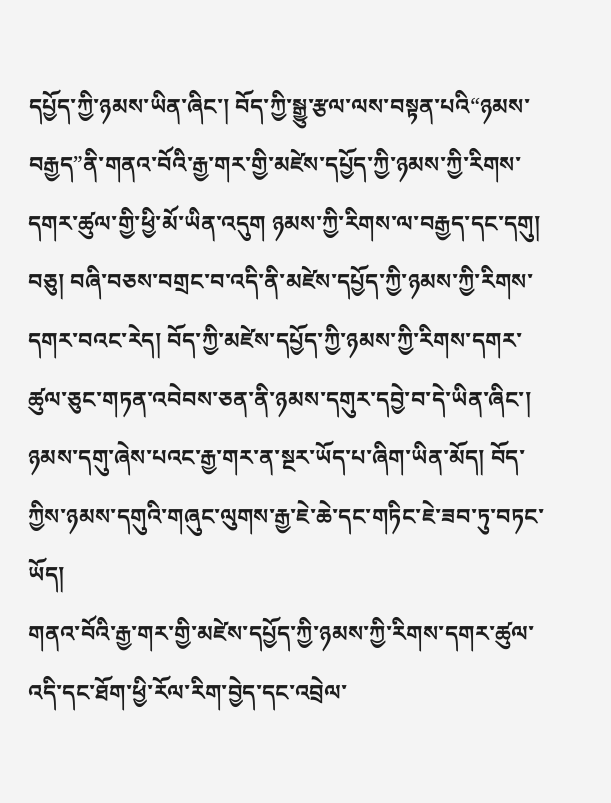དཔྱོད་ཀྱི་ཉམས་ཡིན་ཞིང་། བོད་ཀྱི་སྒྱུ་རྩལ་ལས་བསྟན་པའི“ཉམས་བརྒྱད”ནི་གནའ་བོའི་རྒྱ་གར་གྱི་མཛེས་དཔྱོད་ཀྱི་ཉམས་ཀྱི་རིགས་དགར་ཚུལ་གྱི་ཕྱི་མོ་ཡིན་འདུག ཉམས་ཀྱི་རིགས་ལ་བརྒྱད་དང་དགུ། བཅུ། བཞི་བཅས་བགྲང་བ་འདི་ནི་མཛེས་དཔྱོད་ཀྱི་ཉམས་ཀྱི་རིགས་དགར་བའང་རེད། བོད་ཀྱི་མཛེས་དཔྱོད་ཀྱི་ཉམས་ཀྱི་རིགས་དགར་ཚུལ་ཅུང་གཏན་འབེབས་ཅན་ནི་ཉམས་དགུར་དབྱེ་བ་དེ་ཡིན་ཞིང་། ཉམས་དགུ་ཞེས་པའང་རྒྱ་གར་ན་སྔར་ཡོད་པ་ཞིག་ཡིན་མོད། བོད་ཀྱིས་ཉམས་དགུའི་གཞུང་ལུགས་རྒྱ་ཇེ་ཆེ་དང་གཏིང་ཇེ་ཟབ་ཏུ་བཏང་ཡོད།
གནའ་བོའི་རྒྱ་གར་གྱི་མཛེས་དཔྱོད་ཀྱི་ཉམས་ཀྱི་རིགས་དགར་ཚུལ་འདི་དང་ཐོག་ཕྱི་རོལ་རིག་བྱེད་དང་འབྲེལ་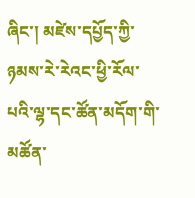ཞིང་། མཛེས་དཔྱོད་ཀྱི་ཉམས་རེ་རེའང་ཕྱི་རོལ་པའི་ལྷ་དང་ཚོན་མདོག་གི་མཚོན་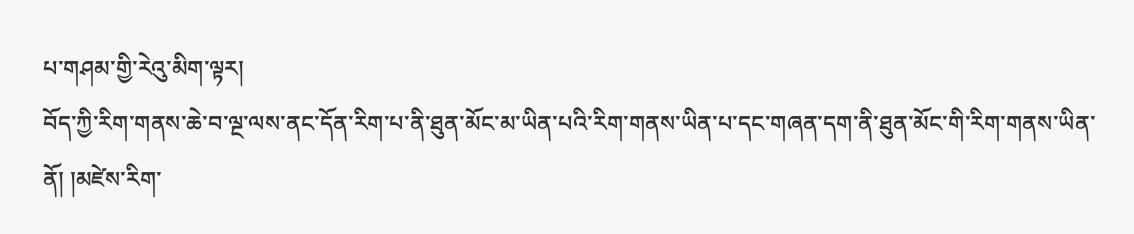པ་གཤམ་གྱི་རེའུ་མིག་ལྟར།
བོད་ཀྱི་རིག་གནས་ཆེ་བ་ལྔ་ལས་ནང་དོན་རིག་པ་ནི་ཐུན་མོང་མ་ཡིན་པའི་རིག་གནས་ཡིན་པ་དང་གཞན་དག་ནི་ཐུན་མོང་གི་རིག་གནས་ཡིན་ནོ། །མཛེས་རིག་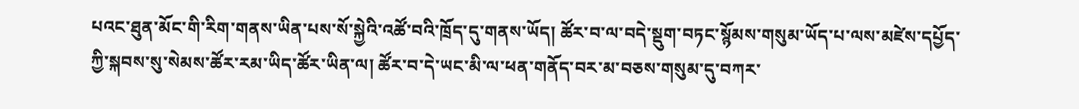པའང་ཐུན་མོང་གི་རིག་གནས་ཡིན་པས་སོ་སྐྱེའི་འཚོ་བའི་ཁྲོད་དུ་གནས་ཡོད། ཚོར་བ་ལ་བདེ་སྡུག་བཏང་སྙོམས་གསུམ་ཡོད་པ་ལས་མཛེས་དཔྱོད་ཀྱི་སྐབས་སུ་སེམས་ཚོར་རམ་ཡིད་ཚོར་ཡིན་ལ། ཚོར་བ་དེ་ཡང་མི་ལ་ཕན་གནོད་བར་མ་བཅས་གསུམ་དུ་བཀར་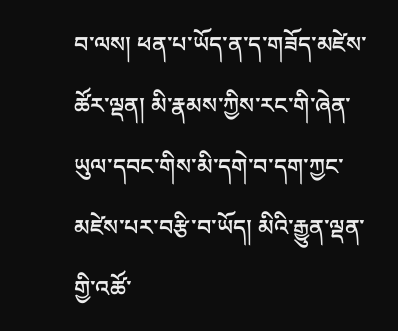བ་ལས། ཕན་པ་ཡོད་ན་ད་གཟོད་མཛེས་ཚོར་ལྡན། མི་རྣམས་ཀྱིས་རང་གི་ཞེན་ཡུལ་དབང་གིས་མི་དགེ་བ་དག་ཀྱང་མཛེས་པར་བརྩི་བ་ཡོད། མིའི་རྒྱུན་ལྡན་གྱི་འཚོ་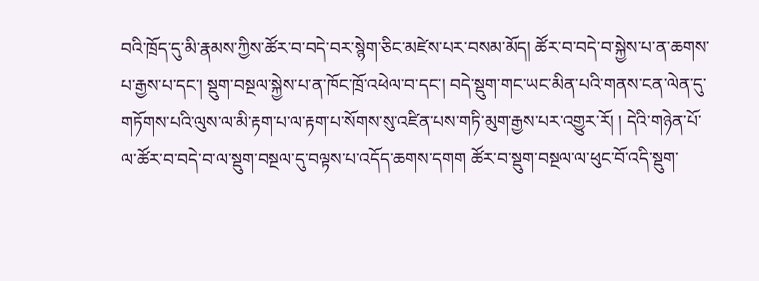བའི་ཁྲོད་དུ་མི་རྣམས་ཀྱིས་ཚོར་བ་བདེ་བར་སྙེག་ཅིང་མཛེས་པར་བསམ་མོད། ཚོར་བ་བདེ་བ་སྐྱེས་པ་ན་ཆགས་པ་རྒྱས་པ་དང་། སྡུག་བསྔལ་སྐྱེས་པ་ན་ཁོང་ཁྲོ་འཕེལ་བ་དང་། བདེ་སྡུག་གང་ཡང་མིན་པའི་གནས་ངན་ལེན་དུ་གཏོགས་པའི་ལུས་ལ་མི་རྟག་པ་ལ་རྟག་པ་སོགས་སུ་འཛིན་པས་གཏི་མུག་རྒྱས་པར་འགྱུར་རོ། ། དེའི་གཉེན་པོ་ལ་ཚོར་བ་བདེ་བ་ལ་སྡུག་བསྔལ་དུ་བལྟས་པ་འདོད་ཆགས་དགག ཚོར་བ་སྡུག་བསྔལ་ལ་ཕུང་བོ་འདི་སྡུག་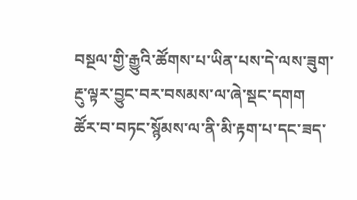བསྔལ་གྱི་རྒྱུའི་ཚོགས་པ་ཡིན་པས་དེ་ལས་ཟུག་རྔུ་ལྟར་བྱུང་བར་བསམས་ལ་ཞེ་སྡང་དགག ཚོར་བ་བཏང་སྙོམས་ལ་ནི་མི་རྟག་པ་དང་ཟད་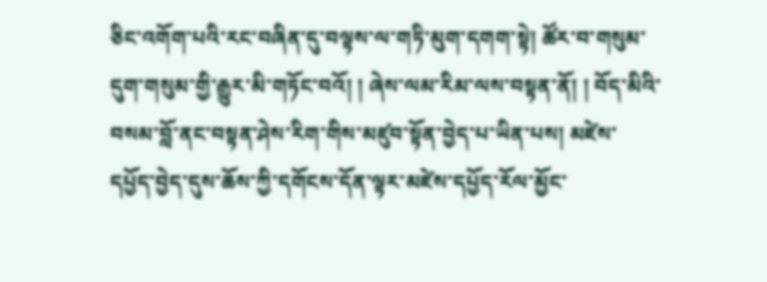ཅིང་འགོག་པའི་རང་བཞིན་དུ་བལྟས་ལ་གཏི་མུག་དགག་སྟེ། ཚོར་བ་གསུམ་དུག་གསུམ་གྱི་རྒྱུར་མི་གཏོང་བའོ། ། ཞེས་ལམ་རིམ་ལས་བསྟན་ནོ། ། བོད་མིའི་བསམ་བློ་ནང་བསྟན་ཤེས་རིག་གིས་མཛུབ་སྟོན་བྱེད་པ་ཡིན་པས། མཛེས་དཔྱོད་བྱེད་དུས་ཆོས་ཀྱི་དགོངས་དོན་ལྟར་མཛེས་དཔྱོད་རོལ་མྱོང་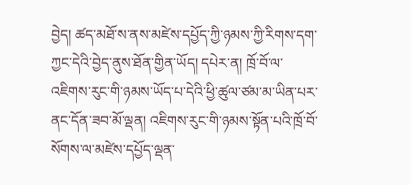བྱེད། ཚད་མཐོ་ས་ནས་མཛེས་དཔྱོད་ཀྱི་ཉམས་ཀྱི་རིགས་དག་ཀྱང་དེའི་བྱེད་ནུས་ཐོན་གྱིན་ཡོད། དཔེར་ན། ཁྲོ་བོ་ལ་འཇིགས་རུང་གི་ཉམས་ཡོད་པ་དེའི་ཕྱི་ཚུལ་ཙམ་མ་ཡིན་པར་ནང་དོན་ཟབ་མོ་ལྡན། འཇིགས་རུང་གི་ཉམས་སྟོན་པའི་ཁྲོ་བོ་སོགས་ལ་མཛེས་དཔྱོད་ལྡན་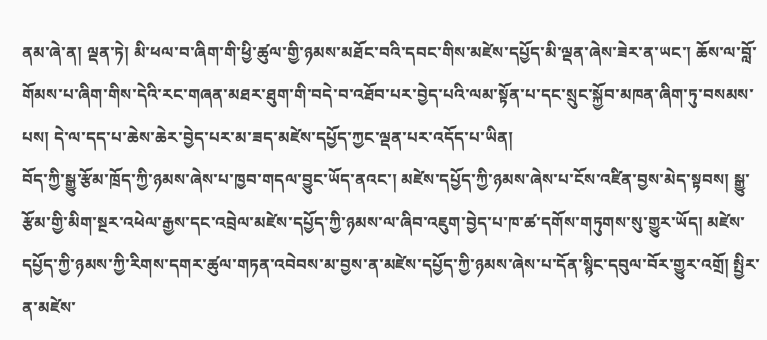ནམ་ཞེ་ན། ལྡན་ཏེ། མི་ཕལ་བ་ཞིག་གི་ཕྱི་ཚུལ་གྱི་ཉམས་མཐོང་བའི་དབང་གིས་མཛེས་དཔྱོད་མི་ལྡན་ཞེས་ཟེར་ན་ཡང་། ཆོས་ལ་བློ་གོམས་པ་ཞིག་གིས་དེའི་རང་གཞན་མཐར་ཐུག་གི་བདེ་བ་འཐོབ་པར་བྱེད་པའི་ལམ་སྟོན་པ་དང་སྲུང་སྐྱོབ་མཁན་ཞིག་ཏུ་བསམས་པས། དེ་ལ་དད་པ་ཆེས་ཆེར་བྱེད་པར་མ་ཟད་མཛེས་དཔྱོད་ཀྱང་ལྡན་པར་འདོད་པ་ཡིན།
བོད་ཀྱི་སྒྱུ་རྩོམ་ཁྲོད་ཀྱི་ཉམས་ཞེས་པ་ཁྱབ་གདལ་བྱུང་ཡོད་ནའང་། མཛེས་དཔྱོད་ཀྱི་ཉམས་ཞེས་པ་ངོས་འཛིན་བྱས་མེད་སྟབས། སྒྱུ་རྩོམ་གྱི་མིག་སྔར་འཕེལ་རྒྱས་དང་འབྲེལ་མཛེས་དཔྱོད་ཀྱི་ཉམས་ལ་ཞིབ་འཇུག་བྱེད་པ་ཁ་ཚ་དགོས་གཏུགས་སུ་གྱུར་ཡོད། མཛེས་དཔྱོད་ཀྱི་ཉམས་ཀྱི་རིགས་དགར་ཚུལ་གཏན་འབེབས་མ་བྱས་ན་མཛེས་དཔྱོད་ཀྱི་ཉམས་ཞེས་པ་དོན་སྙིང་དབུལ་བོར་གྱུར་འགྲོ། སྤྱིར་ན་མཛེས་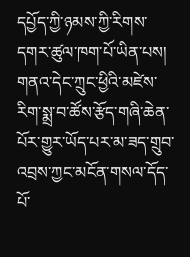དཔྱོད་ཀྱི་ཉམས་ཀྱི་རིགས་དགར་ཚུལ་ཁག་པོ་ཡིན་པས། གནའ་དེང་ཀྲུང་ཕྱིའི་མཛེས་རིག་སྨྲ་བ་ཚོས་རྩོད་གཞི་ཆེན་པོར་གྱུར་ཡོད་པར་མ་ཟད་གྲུབ་འབྲས་ཀྱང་མངོན་གསལ་དོད་པོ་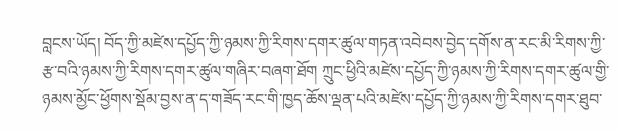བླངས་ཡོད། བོད་ཀྱི་མཛེས་དཔྱོད་ཀྱི་ཉམས་ཀྱི་རིགས་དགར་ཚུལ་གཏན་འབེབས་བྱེད་དགོས་ན་རང་མི་རིགས་ཀྱི་རྩ་བའི་ཉམས་ཀྱི་རིགས་དགར་ཚུལ་གཞིར་བཞག་ཐོག ཀྲུང་ཕྱིའི་མཛེས་དཔྱོད་ཀྱི་ཉམས་ཀྱི་རིགས་དགར་ཚུལ་གྱི་ཉམས་མྱོང་ཕྱོགས་སྡོམ་བྱས་ན་ད་གཟོད་རང་གི་ཁྱད་ཆོས་ལྡན་པའི་མཛེས་དཔྱོད་ཀྱི་ཉམས་ཀྱི་རིགས་དགར་ཐུབ་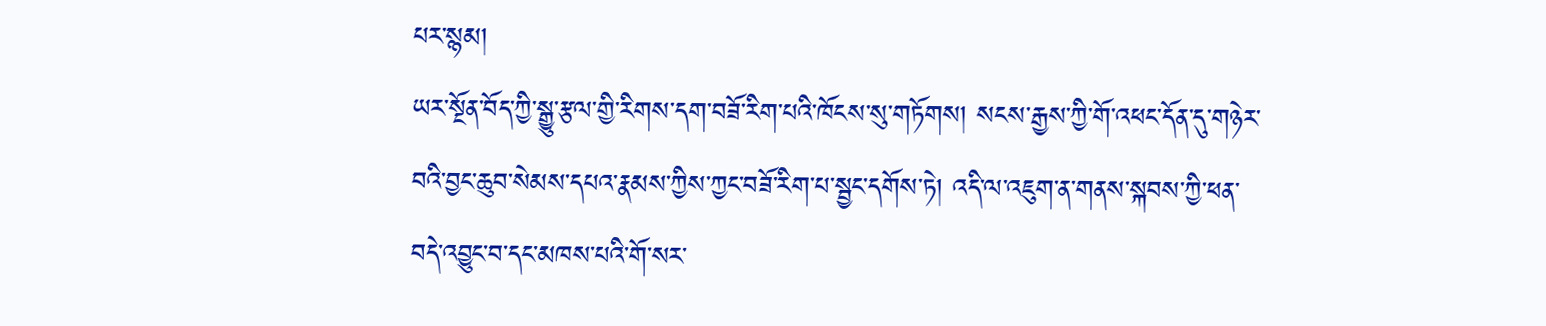པར་སྙམ།
ཡར་སྔོན་བོད་ཀྱི་སྒྱུ་རྩལ་གྱི་རིགས་དག་བཟོ་རིག་པའི་ཁོངས་སུ་གཏོགས། སངས་རྒྱས་ཀྱི་གོ་འཕང་དོན་དུ་གཉེར་བའི་བྱང་ཆུབ་སེམས་དཔའ་རྣམས་ཀྱིས་ཀྱང་བཟོ་རིག་པ་སྦྱང་དགོས་ཏེ། འདི་ལ་འཇུག་ན་གནས་སྐབས་ཀྱི་ཕན་བདེ་འབྱུང་བ་དང་མཁས་པའི་གོ་སར་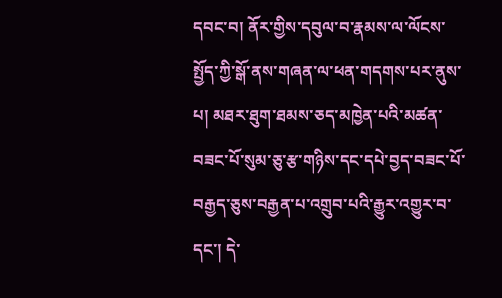དབང་བ། ནོར་གྱིས་དབུལ་བ་རྣམས་ལ་ལོངས་སྤྱོད་ཀྱི་སྒོ་ནས་གཞན་ལ་ཕན་གདགས་པར་ནུས་པ། མཐར་ཐུག་ཐམས་ཅད་མཁྱེན་པའི་མཚན་བཟང་པོ་སུམ་ཅུ་རྩ་གཉིས་དང་དཔེ་བྱད་བཟང་པོ་བརྒྱད་ཅུས་བརྒྱན་པ་འགྲུབ་པའི་རྒྱུར་འགྱུར་བ་དང་། དེ་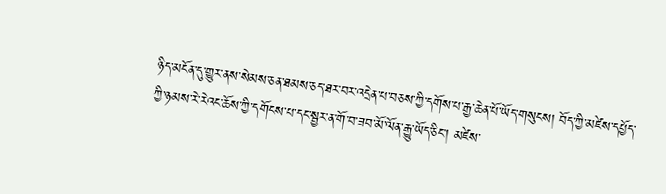ཉིད་མངོན་དུ་གྱུར་ནས་སེམས་ཅན་ཐམས་ཅད་ཐར་བར་འདྲེན་པ་བཅས་ཀྱི་དགོས་པ་རྒྱ་ཆེན་པོ་ཡོད་གསུངས། བོད་ཀྱི་མཛེས་དཔྱོད་ཀྱི་ཉམས་རེ་རེའང་ཆོས་ཀྱི་དགོངས་པ་དང་སྦྱར་ན་གོ་བ་ཟབ་མོ་ལོན་རྒྱུ་ཡོད་ཅིང་། མཛེས་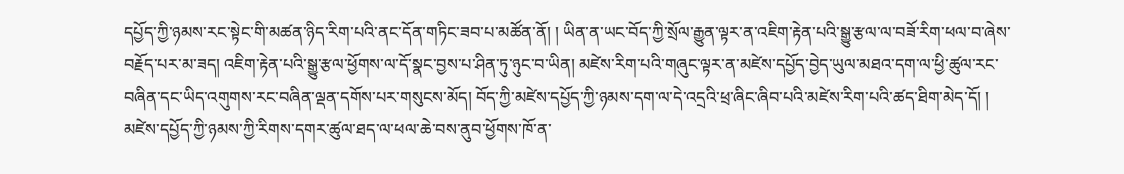དཔྱོད་ཀྱི་ཉམས་རང་སྟེང་གི་མཚན་ཉིད་རིག་པའི་ནང་དོན་གཏིང་ཟབ་པ་མཚོན་ནོ། ། ཡིན་ན་ཡང་བོད་ཀྱི་སྲོལ་རྒྱུན་ལྟར་ན་འཇིག་རྟེན་པའི་སྒྱུ་རྩལ་ལ་བཟོ་རིག་ཕལ་བ་ཞེས་བརྗོད་པར་མ་ཟད། འཇིག་རྟེན་པའི་སྒྱུ་རྩལ་ཕྱོགས་ལ་དོ་སྣང་བྱས་པ་ཤིན་ཏུ་ཉུང་བ་ཡིན། མཛེས་རིག་པའི་གཞུང་ལྟར་ན་མཛེས་དཔྱོད་བྱེད་ཡུལ་མཐའ་དག་ལ་ཕྱི་ཚུལ་རང་བཞིན་དང་ཡིད་འགུགས་རང་བཞིན་ལྡན་དགོས་པར་གསུངས་མོད། བོད་ཀྱི་མཛེས་དཔྱོད་ཀྱི་ཉམས་དག་ལ་དེ་འདྲའི་ཕྲ་ཞིང་ཞིབ་པའི་མཛེས་རིག་པའི་ཚད་ཐིག་མེད་དོ། །
མཛེས་དཔྱོད་ཀྱི་ཉམས་ཀྱི་རིགས་དགར་ཚུལ་ཐད་ལ་ཕལ་ཆེ་བས་ནུབ་ཕྱོགས་ཁོ་ན་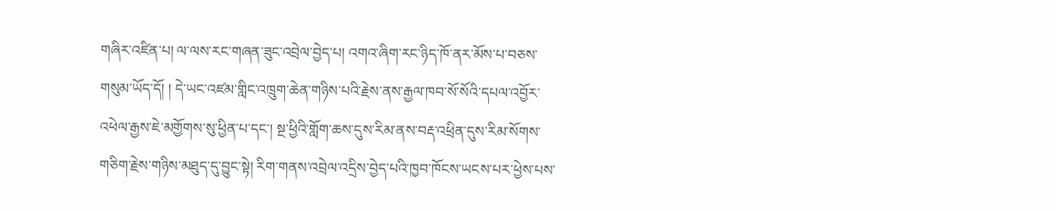གཞིར་འཛིན་པ། ལ་ལས་རང་གཞན་ཟུང་འབྲེལ་བྱེད་པ། འགའ་ཞིག་རང་ཉིད་ཁོ་ནར་མོས་པ་བཅས་གསུམ་ཡོད་དོ། ། དེ་ཡང་འཛམ་གླིང་འཁྲུག་ཆེན་གཉིས་པའི་རྗེས་ནས་རྒྱལ་ཁབ་སོ་སོའི་དཔལ་འབྱོར་འཕེལ་རྒྱས་ཇེ་མགྱོགས་སུ་ཕྱིན་པ་དང་། སྔ་ཕྱིའི་གློག་ཆས་དུས་རིམ་ནས་བརྡ་འཕྲིན་དུས་རིམ་སོགས་གཅིག་རྗེས་གཉིས་མཐུད་དུ་བྱུང་སྟེ། རིག་གནས་འབྲེལ་འདྲིས་བྱེད་པའི་ཁྱབ་ཁོངས་ཡངས་པར་ཕྱེས་པས་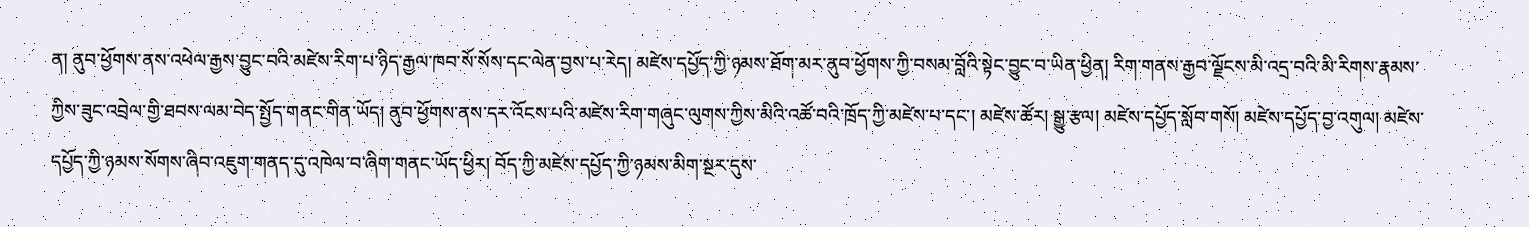ན། ནུབ་ཕྱོགས་ནས་འཕེལ་རྒྱས་བྱུང་བའི་མཛེས་རིག་པ་ཉིད་རྒྱལ་ཁབ་སོ་སོས་དང་ལེན་བྱས་པ་རེད། མཛེས་དཔྱོད་ཀྱི་ཉམས་ཐོག་མར་ནུབ་ཕྱོགས་ཀྱི་བསམ་བློའི་སྟེང་བྱུང་བ་ཡིན་ཕྱིན། རིག་གནས་རྒྱབ་ལྗོངས་མི་འདྲ་བའི་མི་རིགས་རྣམས་ཀྱིས་ཟུང་འབྲེལ་གྱི་ཐབས་ལམ་བེད་སྤྱོད་གནང་གིན་ཡོད། ནུབ་ཕྱོགས་ནས་དར་འོངས་པའི་མཛེས་རིག་གཞུང་ལུགས་ཀྱིས་མིའི་འཚོ་བའི་ཁྲོད་ཀྱི་མཛེས་པ་དང་། མཛེས་ཚོར། སྒྱུ་རྩལ། མཛེས་དཔྱོད་སློབ་གསོ། མཛེས་དཔྱོད་བྱ་འགུལ། མཛེས་དཔྱོད་ཀྱི་ཉམས་སོགས་ཞིབ་འཇུག་གནད་དུ་འཁེལ་བ་ཞིག་གནང་ཡོད་ཕྱིར། བོད་ཀྱི་མཛེས་དཔྱོད་ཀྱི་ཉམས་མིག་སྔར་དུས་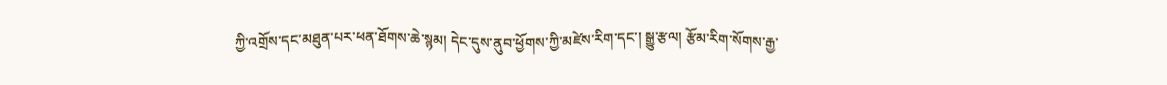ཀྱི་འགྲོས་དང་མཐུན་པར་ཕན་ཐོགས་ཆེ་སྙམ། དེང་དུས་ནུབ་ཕྱོགས་ཀྱི་མཛེས་རིག་དང་། སྒྱུ་རྩལ། རྩོམ་རིག་སོགས་རྒྱ་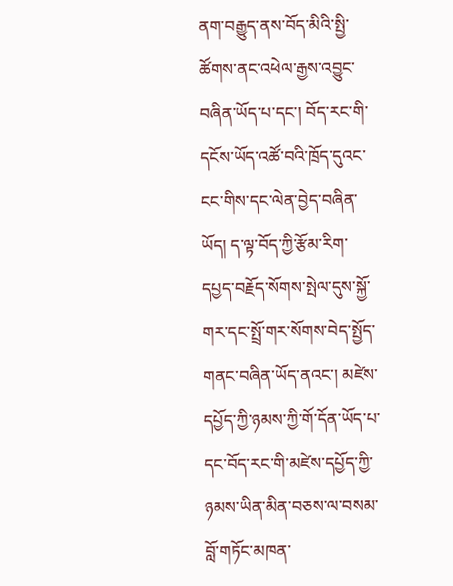ནག་བརྒྱུད་ནས་བོད་མིའི་སྤྱི་ཚོགས་ནང་འཕེལ་རྒྱས་འབྱུང་བཞིན་ཡོད་པ་དང་། བོད་རང་གི་དངོས་ཡོད་འཚོ་བའི་ཁྲོད་དུའང་ངང་གིས་དང་ལེན་བྱེད་བཞིན་ཡོད། ད་ལྟ་བོད་ཀྱི་རྩོམ་རིག་དཔྱད་བརྗོད་སོགས་སྤེལ་དུས་སྐྱོ་གར་དང་སྤྲོ་གར་སོགས་བེད་སྤྱོད་གནང་བཞིན་ཡོད་ནའང་། མཛེས་དཔྱོད་ཀྱི་ཉམས་ཀྱི་གོ་དོན་ཡོད་པ་དང་བོད་རང་གི་མཛེས་དཔྱོད་ཀྱི་ཉམས་ཡིན་མིན་བཅས་ལ་བསམ་བློ་གཏོང་མཁན་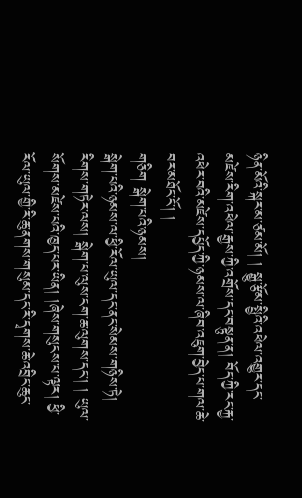ཉིན་མོའི་སྐར་མ་ཙམ་མོ། ། སྒྱུ་རྩོམ་སྤྱིའི་འཕེལ་འགྱུར་དང་མཛེས་རིག་འཕེལ་རྒྱས་ཀྱི་འགྲོས་དང་བསྟུན་ན། བོད་ཀྱི་རང་རྐྱ་འཕེར་བའི་མཛེས་དཔྱོད་ཀྱི་ཉམས་ལ་ཞིབ་འཇུག་བྱེད་པ་གལ་ཆེ་བར་མཐོང་ངོ་། །
གཅིག སྒེག་པའི་ཉམས།
སྒེག་པའི་ཉམས་ལ་ཕྱི་རོལ་ཡུལ་དང་ནང་སེམས་གཉིས་ཏེ། རིགས་གཏེར་ལས། སྒེག་པ་ལུས་ངག་ཆ་ལུགས་དང་། ། ཡུལ་སོགས་མཛེས་པའི་ཁྱད་པར་ཡིན། །ཞེས་གསུངས་པ་ལྟར། ཕྱི་རོལ་ཡུལ་གྱི་རི་ཆུ་ནགས་གསུམ་དང་རི་དྭགས་ཆེ་འབྲིང་ཆུང་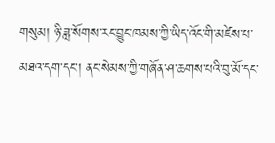གསུམ། ཉི་ཟླ་སོགས་རང་བྱུང་ཁམས་ཀྱི་ཡིད་འོང་གི་མཛེས་པ་མཐའ་དག་དང་། ནང་སེམས་ཀྱི་གཞོན་ཤ་ཆགས་པའི་བུ་མོ་དང་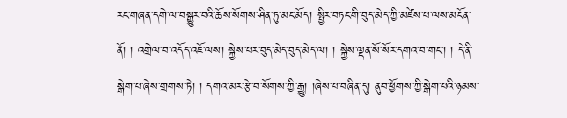རང་གཞན་དགེ་ལ་བསྒྱུར་བའི་ཆོས་སོགས་ཤིན་ཏུ་མང་མོད། སྤྱིར་བཏང་གི་བུད་མེད་ཀྱི་མཛེས་པ་ལས་མངོན་ནོ། ། འགྲེལ་བ་འདོད་འཇོ་ལས། སྐྱེས་པར་བུད་མེད་བུད་མེད་ལ། ། སྐྱེས་ལྡན་སོ་སོར་དགའ་བ་གང་། ། དེ་ནི་སྒེག་པ་ཞེས་གྲགས་ཏེ། ། དགའ་མར་རྩེ་བ་སོགས་ཀྱི་རྒྱུ། །ཞེས་པ་བཞིན་དུ། ནུབ་ཕྱོགས་ཀྱི་སྒེག་པའི་ཉམས་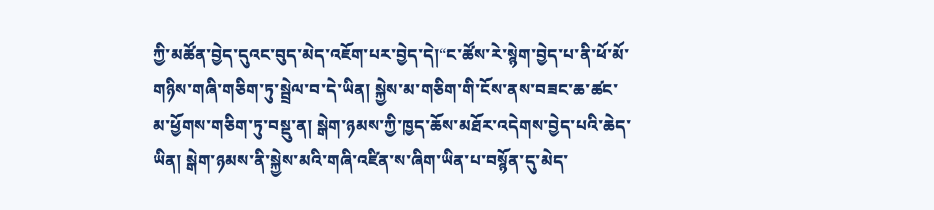ཀྱི་མཚོན་བྱེད་དུའང་བུད་མེད་འཇོག་པར་བྱེད་དེ།“ང་ཚོས་རེ་སྙེག་བྱེད་པ་ནི་ཕོ་མོ་གཉིས་གཞི་གཅིག་ཏུ་སྦྲེལ་བ་དེ་ཡིན། སྐྱེས་མ་གཅིག་གི་ངོས་ནས་བཟང་ཆ་ཚང་མ་ཕྱོགས་གཅིག་ཏུ་བསྡུ་ན། སྒེག་ཉམས་ཀྱི་ཁྱད་ཆོས་མཐོར་འདེགས་བྱེད་པའི་ཆེད་ཡིན། སྒེག་ཉམས་ནི་སྐྱེས་མའི་གཞི་འཛིན་ས་ཞིག་ཡིན་པ་བསྙོན་དུ་མེད་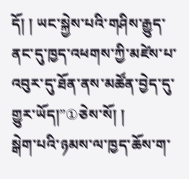དོ། ། ཡང་སྐྱེས་པའི་གཤིས་རྒྱུད་ནང་དུ་ཁྱད་འཕགས་ཀྱི་མཛེས་པ་འབུར་དུ་ཐོན་ནས་མཚོན་བྱེད་དུ་གྱུར་ཡོད།”①ཅེས་སོ། །
སྒེག་པའི་ཉམས་ལ་ཁྱད་ཆོས་ག་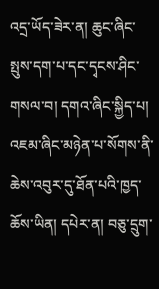འདྲ་ཡོད་ཟེར་ན། ཆུང་ཞིང་སྤུས་དག་པ་དང་དྭངས་ཤིང་གསལ་བ། དགའ་ཞིང་སྐྱིད་པ། འཇམ་ཞིང་མཉེན་པ་སོགས་ནི་ཆེས་འབུར་དུ་ཐོན་པའི་ཁྱད་ཆོས་ཡིན། དཔེར་ན། བཅུ་དྲུག་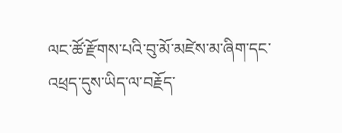ལང་ཚོ་རྫོགས་པའི་བུ་མོ་མཛེས་མ་ཞིག་དང་འཕྲད་དུས་ཡིད་ལ་བརྗོད་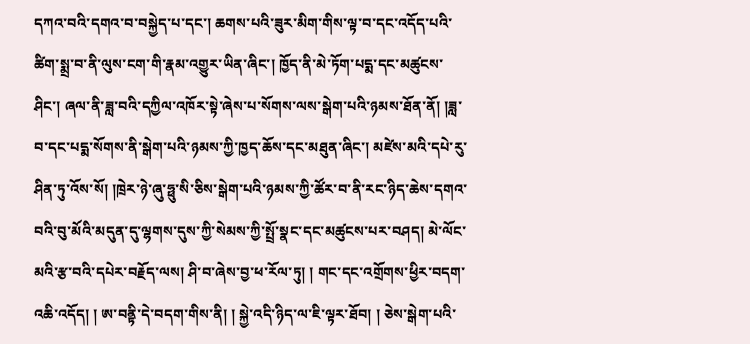དཀའ་བའི་དགའ་བ་བསྐྱེད་པ་དང་། ཆགས་པའི་ཟུར་མིག་གིས་ལྟ་བ་དང་འདོད་པའི་ཚིག་སྨྲ་བ་ནི་ལུས་ངག་གི་རྣམ་འགྱུར་ཡིན་ཞིང་། ཁྱོད་ནི་མེ་ཏོག་པདྨ་དང་མཚུངས་ཤིང་། ཞལ་ནི་ཟླ་བའི་དཀྱིལ་འཁོར་སྟེ་ཞེས་པ་སོགས་ལས་སྒེག་པའི་ཉམས་ཐོན་ནོ། །ཟླ་བ་དང་པདྨ་སོགས་ནི་སྒེག་པའི་ཉམས་ཀྱི་ཁྱད་ཆོས་དང་མཐུན་ཞིང་། མཛེས་མའི་དཔེ་རུ་ཤིན་ཏུ་འོས་སོ། །ཁྲེར་ཉེ་ཞུ་ཧྥུ་སི་ཅིས་སྒེག་པའི་ཉམས་ཀྱི་ཚོར་བ་ནི་རང་ཉིད་ཆེས་དགའ་བའི་བུ་མོའི་མདུན་དུ་ལྷགས་དུས་ཀྱི་སེམས་ཀྱི་སྤྲོ་སྣང་དང་མཚུངས་པར་བཤད། མེ་ལོང་མའི་རྩ་བའི་དཔེར་བརྗོད་ལས། ཤི་བ་ཞེས་བྱ་ཕ་རོལ་ཏུ། ། གང་དང་འགྲོགས་ཕྱིར་བདག་འཆི་འདོད། ། ཨ་བནྟི་དེ་བདག་གིས་ནི། ། སྐྱེ་འདི་ཉིད་ལ་ཇི་ལྟར་ཐོབ། ། ཅེས་སྒེག་པའི་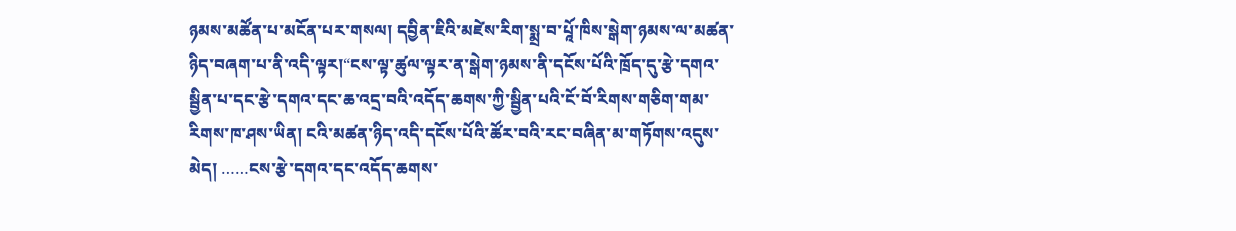ཉམས་མཚོན་པ་མངོན་པར་གསལ། དབྱིན་ཇིའི་མཛེས་རིག་སྨྲ་བ་པཱོ་ཁིས་སྒེག་ཉམས་ལ་མཚན་ཉིད་བཞག་པ་ནི་འདི་ལྟར།“ངས་ལྟ་ཚུལ་ལྟར་ན་སྒེག་ཉམས་ནི་དངོས་པོའི་ཁྲོད་དུ་རྩེ་དགའ་སྦྱིན་པ་དང་རྩེ་དགའ་དང་ཆ་འདྲ་བའི་འདོད་ཆགས་ཀྱི་སྦྱིན་པའི་ངོ་བོ་རིགས་གཅིག་གམ་རིགས་ཁ་ཤས་ཡིན། ངའི་མཚན་ཉིད་འདི་དངོས་པོའི་ཚོར་བའི་རང་བཞིན་མ་གཏོགས་འདུས་མེད། ……ངས་རྩེ་དགའ་དང་འདོད་ཆགས་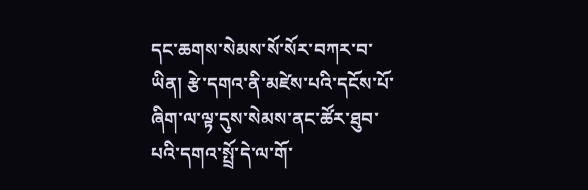དང་ཆགས་སེམས་སོ་སོར་བཀར་བ་ཡིན། རྩེ་དགའ་ནི་མཛེས་པའི་དངོས་པོ་ཞིག་ལ་ལྟ་དུས་སེམས་ནང་ཚོར་ཐུབ་པའི་དགའ་སྤྲོ་དེ་ལ་གོ་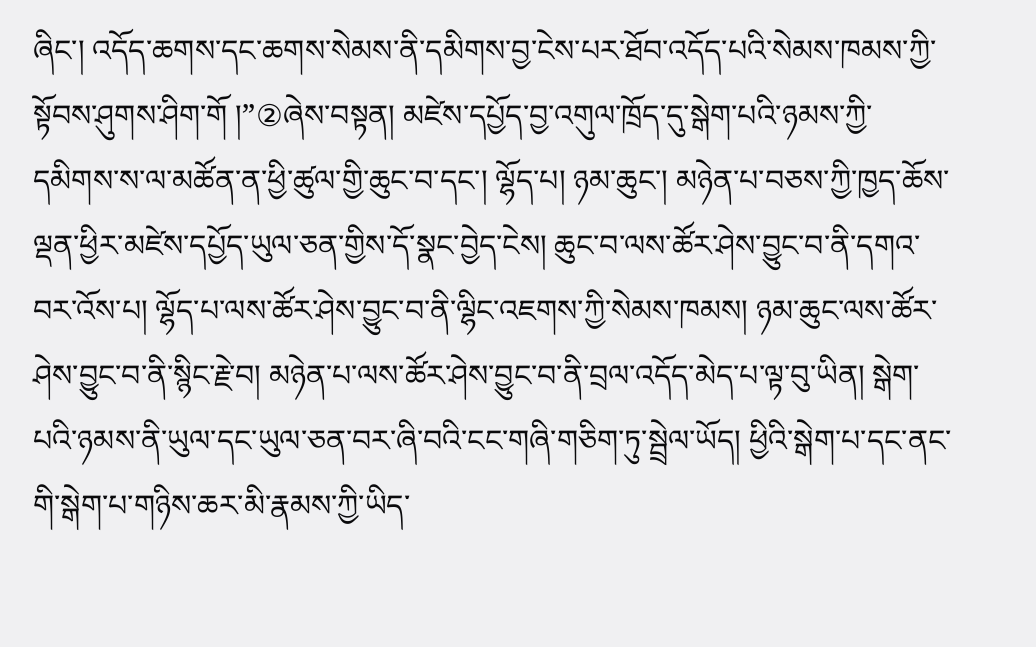ཞིང་། འདོད་ཆགས་དང་ཆགས་སེམས་ནི་དམིགས་བྱ་ངེས་པར་ཐོབ་འདོད་པའི་སེམས་ཁམས་ཀྱི་སྟོབས་ཤུགས་ཤིག་གོ །”②ཞེས་བསྟན། མཛེས་དཔྱོད་བྱ་འགུལ་ཁྲོད་དུ་སྒེག་པའི་ཉམས་ཀྱི་དམིགས་ས་ལ་མཚོན་ན་ཕྱི་ཚུལ་གྱི་ཆུང་བ་དང་། ལྷོད་པ། ཉམ་ཆུང་། མཉེན་པ་བཅས་ཀྱི་ཁྱད་ཆོས་ལྡན་ཕྱིར་མཛེས་དཔྱོད་ཡུལ་ཅན་གྱིས་དོ་སྣང་བྱེད་ངེས། ཆུང་བ་ལས་ཚོར་ཤེས་བྱུང་བ་ནི་དགའ་བར་འོས་པ། ལྷོད་པ་ལས་ཚོར་ཤེས་བྱུང་བ་ནི་ལྷིང་འཇགས་ཀྱི་སེམས་ཁམས། ཉམ་ཆུང་ལས་ཚོར་ཤེས་བྱུང་བ་ནི་སྙིང་རྗེ་བ། མཉེན་པ་ལས་ཚོར་ཤེས་བྱུང་བ་ནི་བྲལ་འདོད་མེད་པ་ལྟ་བུ་ཡིན། སྒེག་པའི་ཉམས་ནི་ཡུལ་དང་ཡུལ་ཅན་བར་ཞི་བའི་ངང་གཞི་གཅིག་ཏུ་སྦྲེལ་ཡོད། ཕྱིའི་སྒེག་པ་དང་ནང་གི་སྒེག་པ་གཉིས་ཆར་མི་རྣམས་ཀྱི་ཡིད་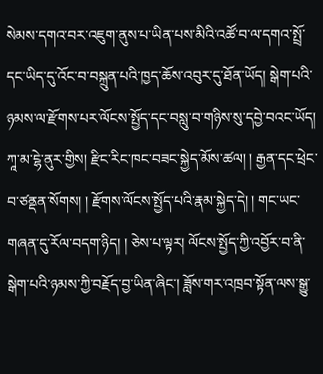སེམས་དགའ་བར་འཇུག་ནུས་པ་ཡིན་པས་མིའི་འཚོ་བ་ལ་དགའ་སྤྲོ་དང་ཡིད་དུ་འོང་བ་བསྐྲུན་པའི་ཁྱད་ཆོས་འབུར་དུ་ཐོན་ཡོད། སྒེག་པའི་ཉམས་ལ་རྫོགས་པར་ལོངས་སྤྱོད་དང་བསླུ་བ་གཉིས་སུ་དབྱེ་བའང་ཡོད། ཀཱ་མ་ངྷེ་ནུར་གྱིས། རྫིང་རིང་ཁང་བཟང་སྐྱེད་མོས་ཚལ། ། རྒྱན་དང་ཕྲེང་བ་ཙནྡན་སོགས། ། རྫོགས་ལོངས་སྤྱོད་པའི་རྣམ་སྐྱེད་དེ། ། གང་ཡང་གཞན་དུ་རོལ་བདག་ཉིད། ། ཅེས་པ་ལྟར། ལོངས་སྤྱོད་ཀྱི་འབྱོར་བ་ནི་སྒེག་པའི་ཉམས་ཀྱི་བརྗོད་བྱ་ཡིན་ཞིང་། ཟློས་གར་འཁྲབ་སྟོན་ལས་སྒྱུ་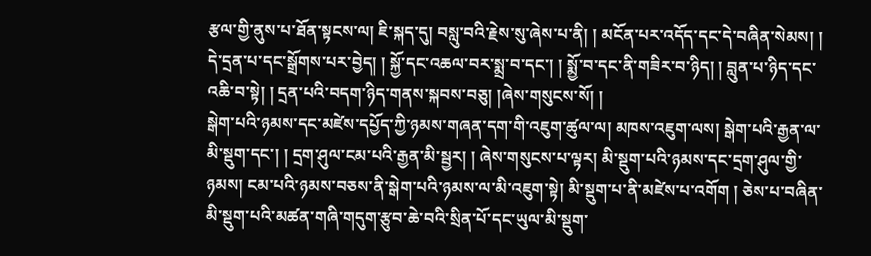རྩལ་གྱི་ནུས་པ་ཐོན་སྟངས་ལ། ཇི་སྐད་དུ། བསླུ་བའི་རྗེས་སུ་ཞེས་པ་ནི། ། མངོན་པར་འདོད་དང་དེ་བཞིན་སེམས། ། དེ་དྲན་པ་དང་སྒྲོགས་པར་བྱེད། ། སྐྱོ་དང་འཆལ་བར་སྨྲ་བ་དང་། ། སྨྱོ་བ་དང་ནི་གཟིར་བ་ཉིད། ། བླུན་པ་ཉིད་དང་འཆི་བ་སྟེ། ། དྲན་པའི་བདག་ཉིད་གནས་སྐབས་བཅུ། །ཞེས་གསུངས་སོ། །
སྒེག་པའི་ཉམས་དང་མཛེས་དཔྱོད་ཀྱི་ཉམས་གཞན་དག་གི་འཇུག་ཚུལ་ལ། མཁས་འཇུག་ལས། སྒེག་པའི་རྒྱན་ལ་མི་སྡུག་དང་། ། དྲག་ཤུལ་ངམ་པའི་རྒྱན་མི་སྦྱར། ། ཞེས་གསུངས་པ་ལྟར། མི་སྡུག་པའི་ཉམས་དང་དྲག་ཤུལ་གྱི་ཉམས། ངམ་པའི་ཉམས་བཅས་ནི་སྒེག་པའི་ཉམས་ལ་མི་འཇུག་སྟེ། མི་སྡུག་པ་ནི་མཛེས་པ་འགོག ། ཅེས་པ་བཞིན་མི་སྡུག་པའི་མཚན་གཞི་གདུག་རྩུབ་ཆེ་བའི་སྲིན་པོ་དང་ཡུལ་མི་སྡུག་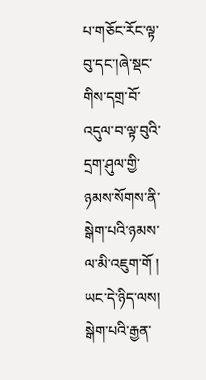པ་གཅོང་རོང་ལྟ་བུ་དང་།ཞེ་སྡང་གིས་དགྲ་བོ་འདུལ་བ་ལྟ་བུའི་དྲག་ཤུལ་གྱི་ཉམས་སོགས་ནི་སྒེག་པའི་ཉམས་ལ་མི་འཇུག་གོ ། ཡང་དེ་ཉིད་ལས། སྒེག་པའི་རྒྱན་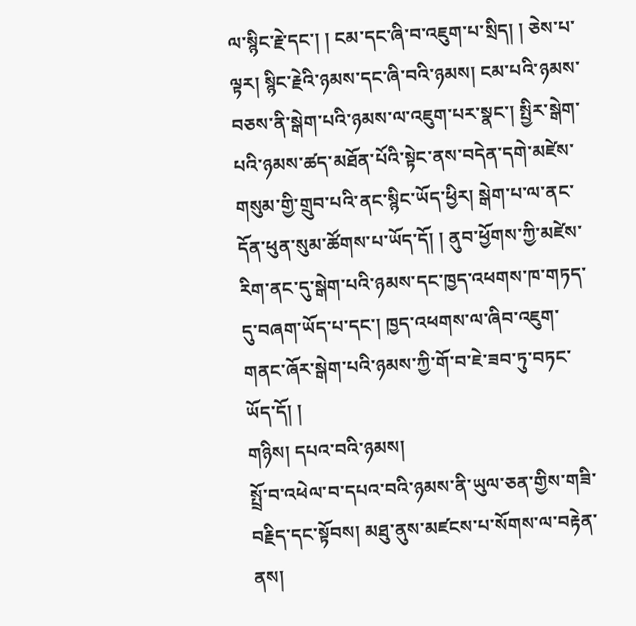ལ་སྙིང་རྗེ་དང་། ། ངམ་དང་ཞི་བ་འཇུག་པ་སྲིད། ། ཅེས་པ་ལྟར། སྙིང་རྗེའི་ཉམས་དང་ཞི་བའི་ཉམས། ངམ་པའི་ཉམས་བཅས་ནི་སྒེག་པའི་ཉམས་ལ་འཇུག་པར་སྣང་། སྤྱིར་སྒེག་པའི་ཉམས་ཚད་མཐོན་པོའི་སྟེང་ནས་བདེན་དགེ་མཛེས་གསུམ་གྱི་གྲུབ་པའི་ནང་སྙིང་ཡོད་ཕྱིར། སྒེག་པ་ལ་ནང་དོན་ཕུན་སུམ་ཚོགས་པ་ཡོད་དོ། ། ནུབ་ཕྱོགས་ཀྱི་མཛེས་རིག་ནང་དུ་སྒེག་པའི་ཉམས་དང་ཁྱད་འཕགས་ཁ་གཏད་དུ་བཞག་ཡོད་པ་དང་། ཁྱད་འཕགས་ལ་ཞིབ་འཇུག་གནང་ཞོར་སྒེག་པའི་ཉམས་ཀྱི་གོ་བ་ཇེ་ཟབ་ཏུ་བཏང་ཡོད་དོ། །
གཉིས། དཔའ་བའི་ཉམས།
སྤྲོ་བ་འཕེལ་བ་དཔའ་བའི་ཉམས་ནི་ཡུལ་ཅན་གྱིས་གཟི་བརྗིད་དང་སྟོབས། མཐུ་ནུས་མཛངས་པ་སོགས་ལ་བརྟེན་ནས།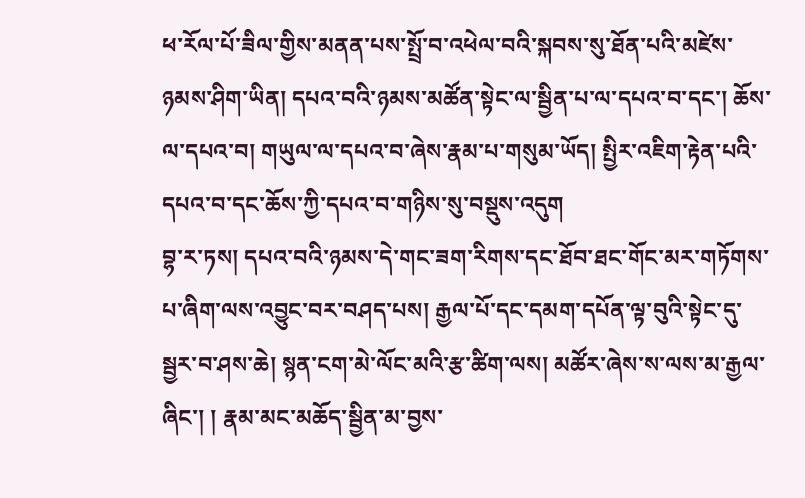ཕ་རོལ་པོ་ཟིལ་གྱིས་མནན་པས་སྤྲོ་བ་འཕེལ་བའི་སྐབས་སུ་ཐོན་པའི་མཛེས་ཉམས་ཤིག་ཡིན། དཔའ་བའི་ཉམས་མཚོན་སྟེང་ལ་སྦྱིན་པ་ལ་དཔའ་བ་དང་། ཆོས་ལ་དཔའ་བ། གཡུལ་ལ་དཔའ་བ་ཞེས་རྣམ་པ་གསུམ་ཡོད། སྤྱིར་འཇིག་རྟེན་པའི་དཔའ་བ་དང་ཆོས་ཀྱི་དཔའ་བ་གཉིས་སུ་བསྡུས་འདུག
བྷ་ར་ཏས། དཔའ་བའི་ཉམས་དེ་གང་ཟག་རིགས་དང་ཐོབ་ཐང་གོང་མར་གཏོགས་པ་ཞིག་ལས་འབྱུང་བར་བཤད་པས། རྒྱལ་པོ་དང་དམག་དཔོན་ལྟ་བུའི་སྟེང་དུ་སྦྱར་བ་ཤས་ཆེ། སྙན་ངག་མེ་ལོང་མའི་རྩ་ཚིག་ལས། མཚོར་ཞེས་ས་ལས་མ་རྒྱལ་ཞིང་། ། རྣམ་མང་མཆོད་སྦྱིན་མ་བྱས་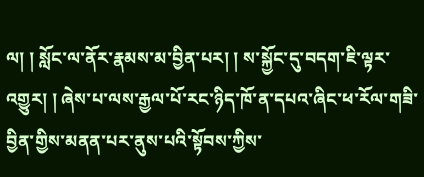ལ། ། སློང་ལ་ནོར་རྣམས་མ་བྱིན་པར། ། ས་སྐྱོང་དུ་བདག་ཇི་ལྟར་འགྱུར། ། ཞེས་པ་ལས་རྒྱལ་པོ་རང་ཉིད་ཁོ་ན་དཔའ་ཞིང་ཕ་རོལ་གཟི་བྱིན་གྱིས་མནན་པར་ནུས་པའི་སྟོབས་ཀྱིས་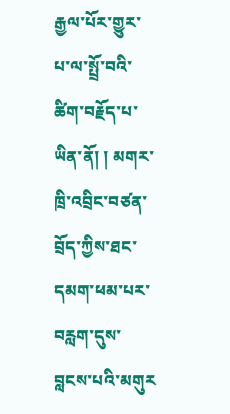རྒྱལ་པོར་གྱུར་པ་ལ་སྤྲོ་བའི་ཚིག་བརྗོད་པ་ཡིན་ནོ། ། མགར་ཁྲི་འབྲིང་བཙན་བྲོད་ཀྱིས་ཐང་དམག་ཕམ་པར་བརླག་དུས་བླངས་པའི་མགུར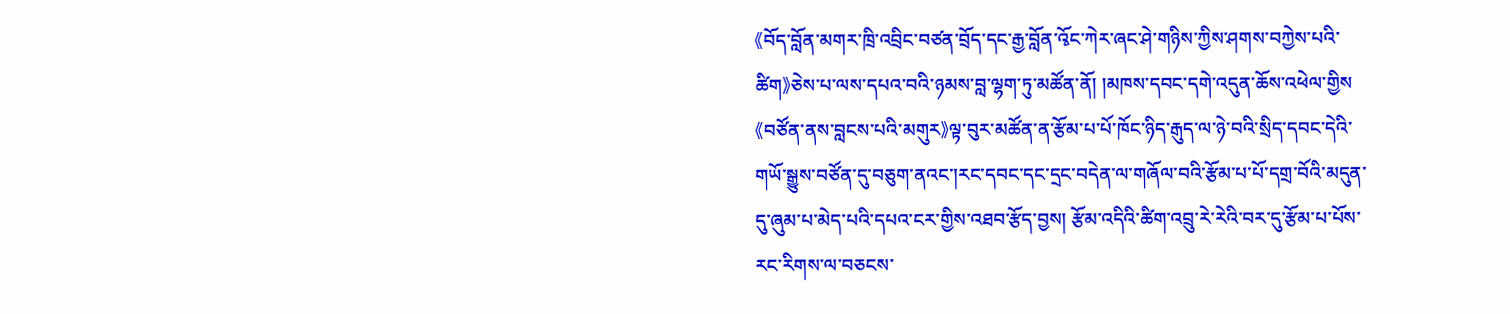《བོད་བློན་མགར་ཁྲི་འབྲིང་བཙན་བྲོད་དང་རྒྱ་བློན་འྭོང་ཀེར་ཞང་ཤེ་གཉིས་ཀྱིས་ཤགས་བཀྱེས་པའི་ཚིག》ཅེས་པ་ལས་དཔའ་བའི་ཉམས་བླ་ལྷག་ཏུ་མཚོན་ནོ། །མཁས་དབང་དགེ་འདུན་ཆོས་འཕེལ་གྱིས《བཙོན་ནས་བླངས་པའི་མགུར》ལྟ་བུར་མཚོན་ན་རྩོམ་པ་པོ་ཁོང་ཉིད་རྒུད་ལ་ཉེ་བའི་སྲིད་དབང་དེའི་གཡོ་སྒྱུས་བཙོན་དུ་བཅུག་ནའང་།རང་དབང་དང་དྲང་བདེན་ལ་གཞོལ་བའི་རྩོམ་པ་པོ་དགྲ་བོའི་མདུན་དུ་ཞུམ་པ་མེད་པའི་དཔའ་ངར་གྱིས་འཐབ་རྩོད་བྱས། རྩོམ་འདིའི་ཚིག་འབྲུ་རེ་རེའི་བར་དུ་རྩོམ་པ་པོས་རང་རིགས་ལ་བཅངས་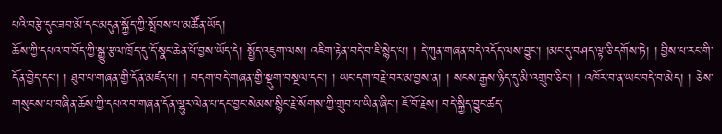པའི་བརྩེ་དུང་ཟབ་མོ་དང་མདུན་སྐྱོད་ཀྱི་སྤོབས་པ་མཚོན་ཡོད།
ཆོས་ཀྱི་དཔའ་བ་བོད་ཀྱི་སྒྱུ་རྩལ་ཁྲོད་དུ་དོ་སྣང་ཆེན་པོ་བྱས་ཡོད་དེ། སྤྱོད་འཇུག་ལས། འཇིག་རྟེན་བདེ་བ་ཇི་སྙེད་པ། ། དེ་ཀུན་གཞན་བདེ་འདོད་ལས་བྱུང་། །མང་དུ་བཤད་ལྟ་ཅི་དགོས་ཏེ། ། བྱིས་པ་རང་གི་དོན་བྱེད་དང་། ། ཐུབ་པ་གཞན་གྱི་དོན་མཛད་པ། ། བདག་བདེ་གཞན་གྱི་སྡུག་བསྔལ་དང་། ། ཡང་དག་བརྗེ་བར་མ་བྱས་ན། ། སངས་རྒྱས་ཉིད་དུ་མི་འགྲུབ་ཅིང་། ། འཁོར་བ་ན་ཡང་བདེ་བ་མེད། ། ཅེས་གསུངས་པ་བཞིན་ཆོས་ཀྱི་དཔའ་བ་གཞན་དོན་ལྷུར་ལེན་པ་དང་བྱང་སེམས་སྙིང་རྗེ་སོགས་ཀྱི་གྲུབ་པ་ཡིན་ཞིང་། ཇོ་བོ་རྗེས། བདེ་སྐྱིད་བྱུང་ཚད་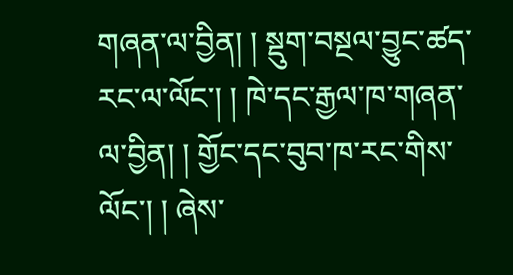གཞན་ལ་བྱིན། ། སྡུག་བསྔལ་བྱུང་ཚད་རང་ལ་ལོང་། ། ཁེ་དང་རྒྱལ་ཁ་གཞན་ལ་བྱིན། ། གྱོང་དང་བུབ་ཁ་རང་གིས་ལོང་། ། ཞེས་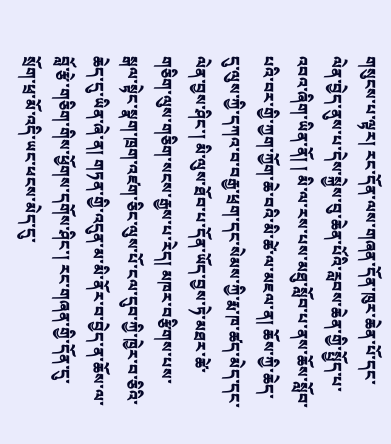གསུངས་པ་ལྟར། རང་དོན་ལས་གཞན་དོན་ཁུར་ཆེན་པོ་དང་ལེན་བྱེད་ནུས་པ་དེས་སྐྱེས་བུ་ཆེན་པོའི་རླབས་ཆེན་གྱི་སྤྱོད་པ་འབའ་ཞིག་ཡིན་ནོ། ། མི་ལ་རས་པས་མཐུ་སློབ་པ་ནས་ཆོས་སློབ་པའི་བར་གྱི་ཀྱག་ཀྱོག་ཆེ་བའི་མི་ཚེ་ལ་མཇལ་ན། ཆོས་ཀྱི་ཆེད་དུ་ལུས་ཀྱི་དཀའ་བ་བརྒྱ་ཕྲག་དང་སེམས་ཀྱི་རྨ་ཁ་ཚད་མེད་དང་ལེན་བྱས་ཤིང་། མི་ལུས་ཐོབ་པ་དོན་ཡོད་བྱས་ཏེ་མཐར་ཚེ་གཅིག་ལུས་གཅིག་སངས་རྒྱས་པ་རེད། མཁར་བརྩིགས་པས་སྒལ་སྟེང་སྣག་ཁྲག་འཛག་ཅིང་ལུས་པོ་ངལ་དུབ་ཀྱི་ཁྱེར་བ་ཅིའི་ཆེད་དུ་ཡིན་ཞེ་ན། གཏན་གྱི་འདུན་མ་མི་ནོར་བ་བྱེད་ན་ཆོས་ལ་བློ་རྩེ་གཅིག་གིས་ཕྱོགས་དགོས་ཤིང་། རང་གཞན་གྱི་དོན་དུ་སྲོག་ཕྲ་མོ་འདི་ཡང་ཕངས་མེད་དུ་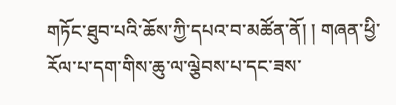གཏོང་ཐུབ་པའི་ཆོས་ཀྱི་དཔའ་བ་མཚོན་ནོ། ། གཞན་ཕྱི་རོལ་པ་དག་གིས་ཆུ་ལ་ལྕེབས་པ་དང་ཟས་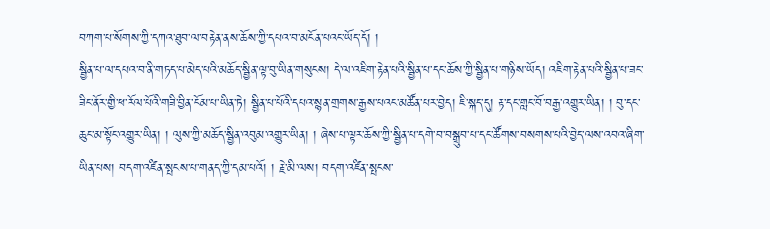བཀག་པ་སོགས་ཀྱི་དཀའ་ཐུབ་ལ་བརྟེན་ནས་ཆོས་ཀྱི་དཔའ་བ་མངོན་པའང་ཡོད་དོ། །
སྦྱིན་པ་ལ་དཔའ་བ་ནི་གཏད་པ་མེད་པའི་མཆོད་སྦྱིན་ལྟ་བུ་ཡིན་གསུངས། དེ་ལ་འཇིག་རྟེན་པའི་སྦྱིན་པ་དང་ཆོས་ཀྱི་སྦྱིན་པ་གཉིས་ཡོད། འཇིག་རྟེན་པའི་སྦྱིན་པ་ཟང་ཟིང་ནོར་གྱི་ཕ་རོལ་པོའི་གཟི་བྱིན་ངོམ་པ་ཡིན་ཏེ། སྦྱིན་པ་པོའི་དཔའ་སྙན་གྲགས་རྒྱས་པའང་མཚོན་པར་བྱེད། ཇི་སྐད་དུ། རྟ་དང་གླང་བོ་བརྒྱ་འགྱུར་ཡིན། ། བུ་དང་ཆུང་མ་སྟོང་འགྱུར་ཡིན། ། ལུས་ཀྱི་མཆོད་སྦྱིན་འབུམ་འགྱུར་ཡིན། ། ཞེས་པ་ལྟར་ཆོས་ཀྱི་སྦྱིན་པ་དགེ་བ་བསྒྲུབ་པ་དང་ཚོགས་བསགས་པའི་བྱེད་ལས་འབའ་ཞིག་ཡིན་པས། བདག་འཛིན་སྤངས་པ་གནད་ཀྱི་དམ་པའོ། ། རྗེ་མི་ལས། བདག་འཛིན་སྤངས་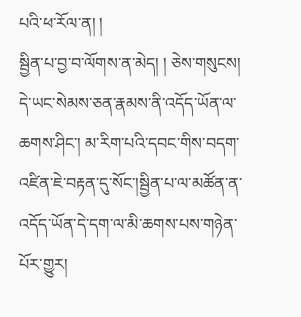པའི་ཕ་རོལ་ན། །
སྦྱིན་པ་བྱ་བ་ལོགས་ན་མེད། ། ཅེས་གསུངས། དེ་ཡང་སེམས་ཅན་རྣམས་ནི་འདོད་ཡོན་ལ་ཆགས་ཤིང་། མ་རིག་པའི་དབང་གིས་བདག་འཛིན་ཇེ་བརྟན་དུ་སོང་།སྦྱིན་པ་ལ་མཚོན་ན་འདོད་ཡོན་དེ་དག་ལ་མི་ཆགས་པས་གཉེན་པོར་གྱུར།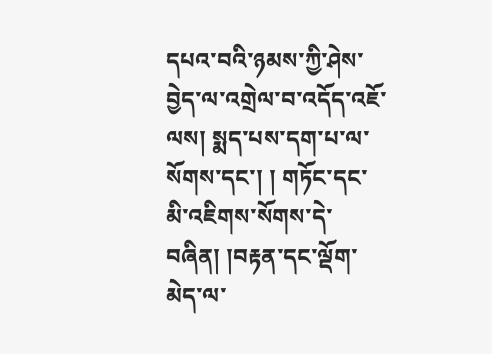དཔའ་བའི་ཉམས་ཀྱི་ཤེས་བྱེད་ལ་འགྲེལ་བ་འདོད་འཇོ་ལས། སྨད་པས་དག་པ་ལ་སོགས་དང་། ། གཏོང་དང་མི་འཇིགས་སོགས་དེ་བཞིན། །བརྟན་དང་ལྡོག་མེད་ལ་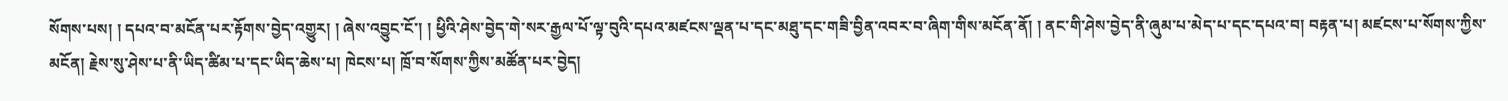སོགས་པས། ། དཔའ་བ་མངོན་པར་རྟོགས་བྱེད་འགྱུར། ། ཞེས་འབྱུང་ངོ་། ། ཕྱིའི་ཤེས་བྱེད་གེ་སར་རྒྱལ་པོ་ལྟ་བུའི་དཔའ་མཛངས་ལྡན་པ་དང་མཐུ་དང་གཟི་བྱིན་འབར་བ་ཞིག་གིས་མངོན་ནོ། ། ནང་གི་ཤེས་བྱེད་ནི་ཞུམ་པ་མེད་པ་དང་དཔའ་བ། བརྟན་པ། མཛངས་པ་སོགས་ཀྱིས་མངོན། རྗེས་སུ་ཤེས་པ་ནི་ཡིད་ཚིམ་པ་དང་ཡིད་ཆེས་པ། ཁེངས་པ། ཁྲོ་བ་སོགས་ཀྱིས་མཚོན་པར་བྱེད།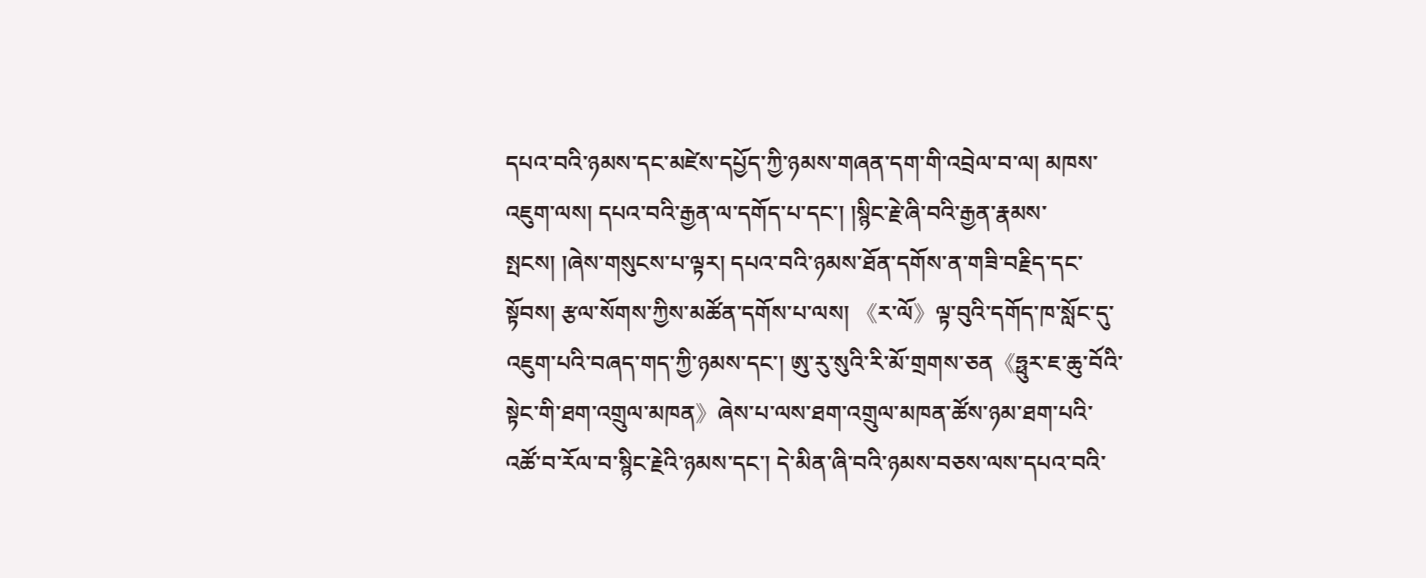དཔའ་བའི་ཉམས་དང་མཛེས་དཔྱོད་ཀྱི་ཉམས་གཞན་དག་གི་འབྲེལ་བ་ལ། མཁས་འཇུག་ལས། དཔའ་བའི་རྒྱན་ལ་དགོད་པ་དང་། །སྙིང་རྗེ་ཞི་བའི་རྒྱན་རྣམས་སྤངས། །ཞེས་གསུངས་པ་ལྟར། དཔའ་བའི་ཉམས་ཐོན་དགོས་ན་གཟི་བརྗིད་དང་སྟོབས། རྩལ་སོགས་ཀྱིས་མཚོན་དགོས་པ་ལས། 《ར་ལོ》ལྟ་བུའི་དགོད་ཁ་སློང་དུ་འཇུག་པའི་བཞད་གད་ཀྱི་ཉམས་དང་། ཨུ་རུ་སུའི་རི་མོ་གྲགས་ཅན《ཧྥུར་ཇ་ཆུ་བོའི་སྟེང་གི་ཐག་འགྲུལ་མཁན》ཞེས་པ་ལས་ཐག་འགྲུལ་མཁན་ཚོས་ཉམ་ཐག་པའི་འཚོ་བ་རོལ་བ་སྙིང་རྗེའི་ཉམས་དང་། དེ་མིན་ཞི་བའི་ཉམས་བཅས་ལས་དཔའ་བའི་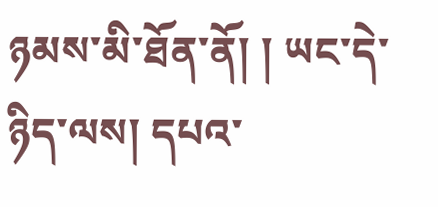ཉམས་མི་ཐོན་ནོ། ། ཡང་དེ་ཉིད་ལས། དཔའ་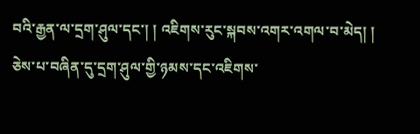བའི་རྒྱན་ལ་དྲག་ཤུལ་དང་། ། འཇིགས་རུང་སྐབས་འགར་འགལ་བ་མེད། ། ཅེས་པ་བཞིན་དུ་དྲག་ཤུལ་གྱི་ཉམས་དང་འཇིགས་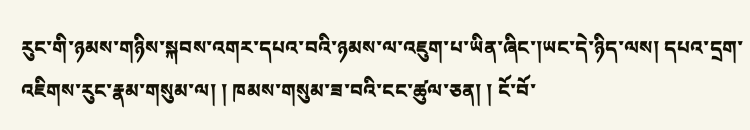རུང་གི་ཉམས་གཉིས་སྐབས་འགར་དཔའ་བའི་ཉམས་ལ་འཇུག་པ་ཡིན་ཞིང་།ཡང་དེ་ཉིད་ལས། དཔའ་དྲག་འཇིགས་རུང་རྣམ་གསུམ་ལ། ། ཁམས་གསུམ་ཟ་བའི་ངང་ཚུལ་ཅན། ། ངོ་བོ་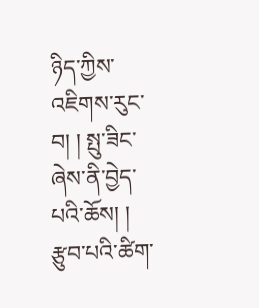ཉིད་ཀྱིས་འཇིགས་རུང་བ། ། སྤུ་ཟིང་ཞེས་ནི་བྱེད་པའི་ཆོས། ། རྩུབ་པའི་ཚིག་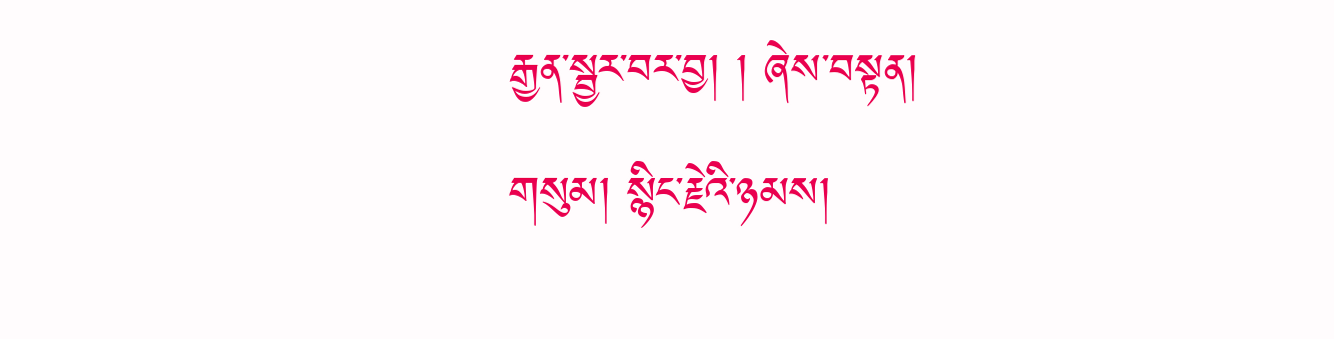རྒྱན་སྦྱར་བར་བྱ། ། ཞེས་བསྟན།
གསུམ། སྙིང་རྗེའི་ཉམས།